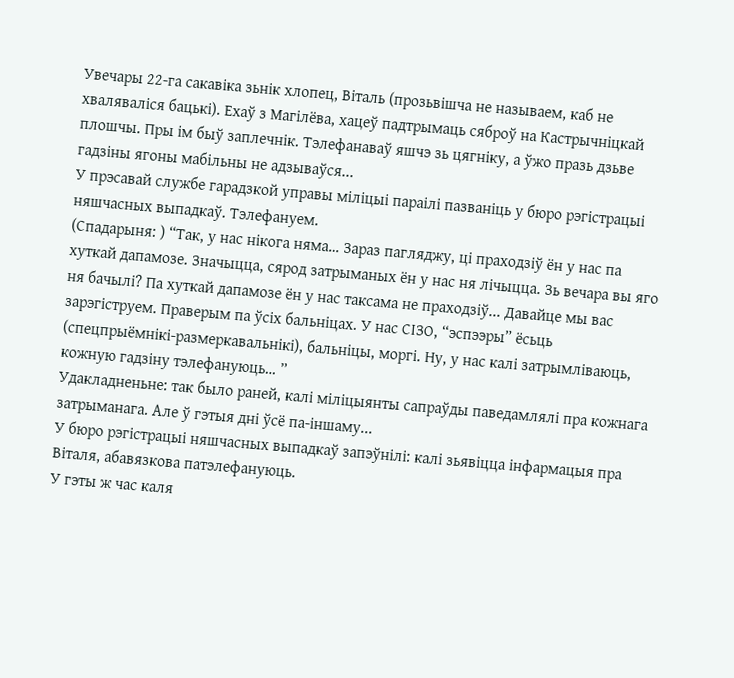Увечары 22-га сакавіка зьнік хлопец, Віталь (прозьвішча не называем, каб не хваляваліся бацькі). Ехаў з Магілёва, хацеў падтрымаць сяброў на Кастрычніцкай плошчы. Пры ім быў заплечнік. Тэлефанаваў яшчэ зь цягніку, а ўжо празь дзьве гадзіны ягоны мабільны не адзываўся...
У прэсавай службе гарадзкой управы міліцыі параілі пазваніць у бюро рэгістрацыі няшчасных выпадкаў. Тэлефануем.
(Спадарыня: ) “Так, у нас нікога няма… Зараз пагляджу, ці праходзіў ён у нас па хуткай дапамозе. Значыцца, сярод затрыманых ён у нас ня лічыцца. Зь вечара вы яго ня бачылі? Па хуткай дапамозе ён у нас таксама не праходзіў... Давайце мы вас зарэгіструем. Праверым па ўсіх бальніцах. У нас СІЗО, “эспээры” ёсьць (спецпрыёмнікі-размеркавальнікі), бальніцы, моргі. Ну, у нас калі затрымліваюць, кожную гадзіну тэлефануюць… ”
Удакладненьне: так было раней, калі міліцыянты сапраўды паведамлялі пра кожнага затрыманага. Але ў гэтыя дні ўсё па-іншаму...
У бюро рэгістрацыі няшчасных выпадкаў запэўнілі: калі зьявіцца інфармацыя пра Віталя, абавязкова патэлефануюць.
У гэты ж час каля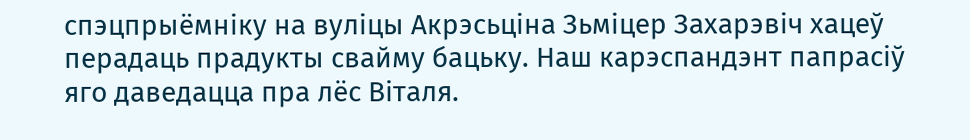спэцпрыёмніку на вуліцы Акрэсьціна Зьміцер Захарэвіч хацеў перадаць прадукты свайму бацьку. Наш карэспандэнт папрасіў яго даведацца пра лёс Віталя.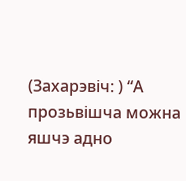(Захарэвіч: ) “А прозьвішча можна яшчэ адно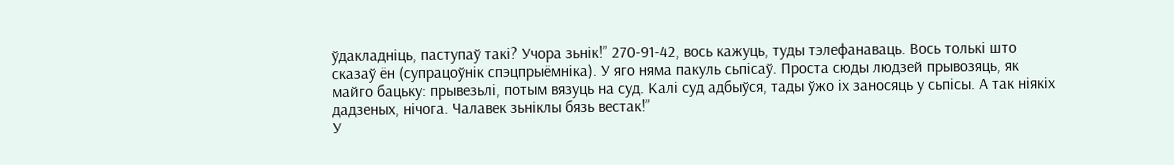ўдакладніць, паступаў такі? Учора зьнік!” 270-91-42, вось кажуць, туды тэлефанаваць. Вось толькі што сказаў ён (супрацоўнік спэцпрыёмніка). У яго няма пакуль сьпісаў. Проста сюды людзей прывозяць, як майго бацьку: прывезьлі, потым вязуць на суд. Калі суд адбыўся, тады ўжо іх заносяць у сьпісы. А так ніякіх дадзеных, нічога. Чалавек зьніклы бязь вестак!”
У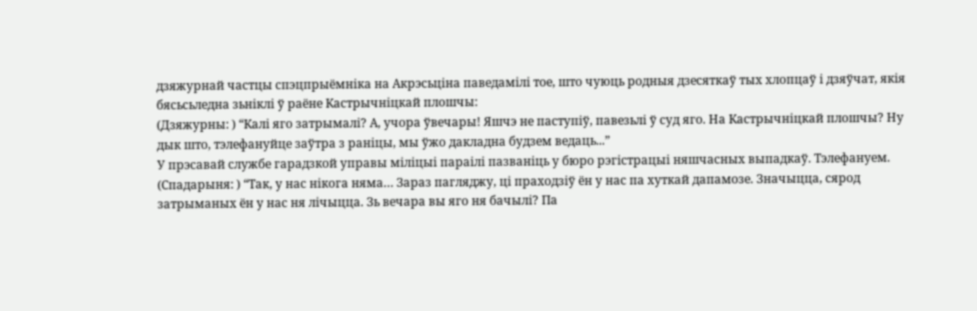дзяжурнай частцы спэцпрыёмніка на Акрэсьціна паведамілі тое, што чуюць родныя дзесяткаў тых хлопцаў і дзяўчат, якія бясьсьледна зьніклі ў раёне Кастрычніцкай плошчы:
(Дзяжурны: ) “Калі яго затрымалі? А, учора ўвечары! Яшчэ не паступіў, павезьлі ў суд яго. На Кастрычніцкай плошчы? Ну дык што, тэлефануйце заўтра з раніцы, мы ўжо дакладна будзем ведаць...”
У прэсавай службе гарадзкой управы міліцыі параілі пазваніць у бюро рэгістрацыі няшчасных выпадкаў. Тэлефануем.
(Спадарыня: ) “Так, у нас нікога няма… Зараз пагляджу, ці праходзіў ён у нас па хуткай дапамозе. Значыцца, сярод затрыманых ён у нас ня лічыцца. Зь вечара вы яго ня бачылі? Па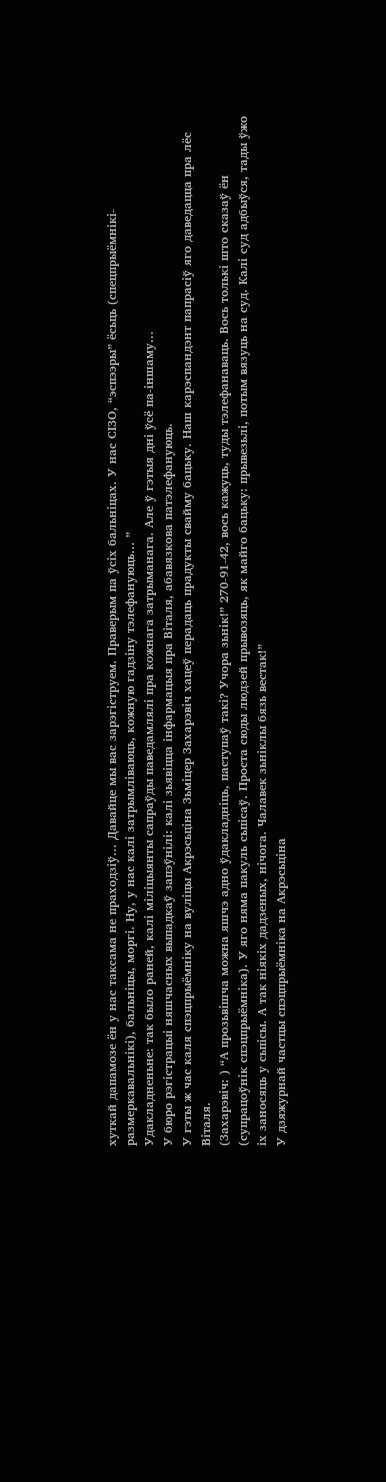хуткай дапамозе ён у нас таксама не праходзіў... Давайце мы вас зарэгіструем. Праверым па ўсіх бальніцах. У нас СІЗО, “эспээры” ёсьць (спецпрыёмнікі-размеркавальнікі), бальніцы, моргі. Ну, у нас калі затрымліваюць, кожную гадзіну тэлефануюць… ”
Удакладненьне: так было раней, калі міліцыянты сапраўды паведамлялі пра кожнага затрыманага. Але ў гэтыя дні ўсё па-іншаму...
У бюро рэгістрацыі няшчасных выпадкаў запэўнілі: калі зьявіцца інфармацыя пра Віталя, абавязкова патэлефануюць.
У гэты ж час каля спэцпрыёмніку на вуліцы Акрэсьціна Зьміцер Захарэвіч хацеў перадаць прадукты свайму бацьку. Наш карэспандэнт папрасіў яго даведацца пра лёс Віталя.
(Захарэвіч: ) “А прозьвішча можна яшчэ адно ўдакладніць, паступаў такі? Учора зьнік!” 270-91-42, вось кажуць, туды тэлефанаваць. Вось толькі што сказаў ён (супрацоўнік спэцпрыёмніка). У яго няма пакуль сьпісаў. Проста сюды людзей прывозяць, як майго бацьку: прывезьлі, потым вязуць на суд. Калі суд адбыўся, тады ўжо іх заносяць у сьпісы. А так ніякіх дадзеных, нічога. Чалавек зьніклы бязь вестак!”
У дзяжурнай частцы спэцпрыёмніка на Акрэсьціна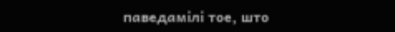паведамілі тое, што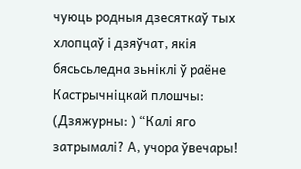чуюць родныя дзесяткаў тых хлопцаў і дзяўчат, якія бясьсьледна зьніклі ў раёне Кастрычніцкай плошчы:
(Дзяжурны: ) “Калі яго затрымалі? А, учора ўвечары!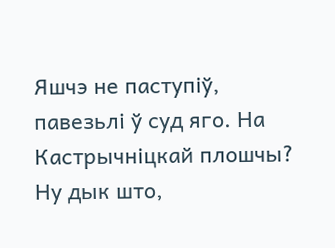Яшчэ не паступіў, павезьлі ў суд яго. На Кастрычніцкай плошчы? Ну дык што,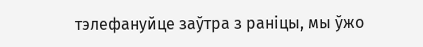тэлефануйце заўтра з раніцы, мы ўжо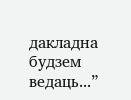дакладна будзем ведаць...”